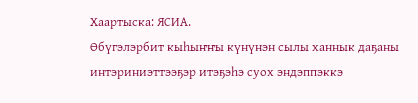Хаартыска: ЯСИА.
Өбүгэлэрбит кыһыҥҥы күнүнэн сылы ханнык даҕаны интэриниэттээҕэр итэҕэһэ суох эндэппэккэ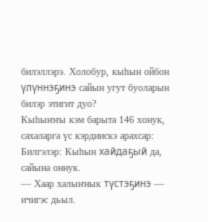билэллэрэ. Холобур, кыһын ойбон үлүннэҕинэ сайын угут буоларын билэр этигит дуо?
Кыһыҥҥы кэм барыта 146 хонук, сахаларга үс кэрдиискэ арахсар:
Билгэлэр: Кыһын хайдаҕый да, сайына оннук.
— Хаар халыҥнык түстэҕинэ — ичигэс дьыл.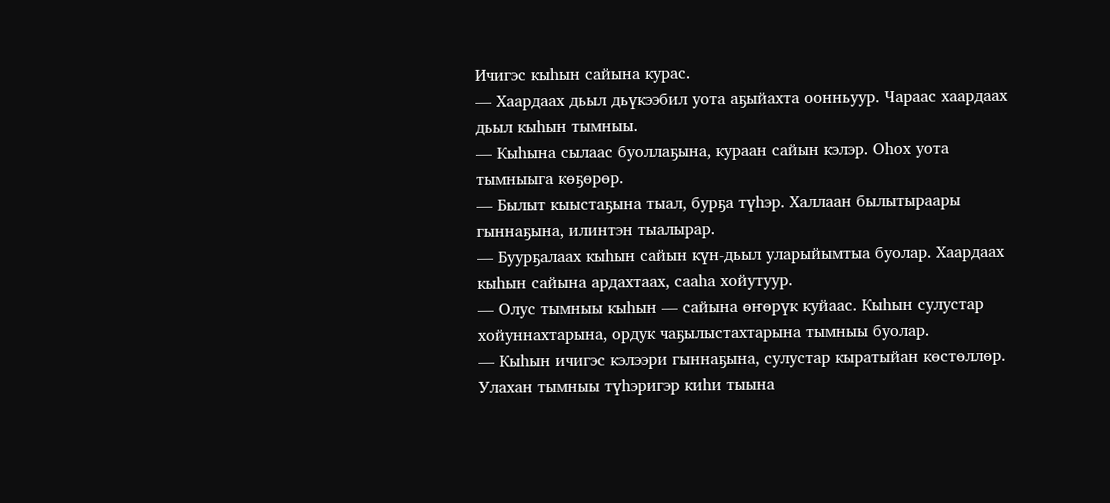Ичигэс кыһын сайына курас.
— Хаардаах дьыл дьүкээбил уота аҕыйахта оонньуур. Чараас хаардаах дьыл кыһын тымныы.
— Кыһына сылаас буоллаҕына, кураан сайын кэлэр. Оһох уота тымныыга көҕөрөр.
— Былыт кыыстаҕына тыал, бурҕа түһэр. Халлаан былытыраары гыннаҕына, илинтэн тыалырар.
— Буурҕалаах кыһын сайын күн-дьыл уларыйымтыа буолар. Хаардаах кыһын сайына ардахтаах, сааһа хойутуур.
— Олус тымныы кыһын — сайына өҥөрүк куйаас. Кыһын сулустар хойуннахтарына, ордук чаҕылыстахтарына тымныы буолар.
— Кыһын ичигэс кэлээри гыннаҕына, сулустар кыратыйан көстөллөр. Улахан тымныы түһэригэр киһи тыына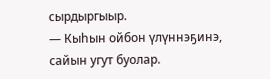сырдыргыыр.
— Кыһын ойбон үлүннэҕинэ, сайын угут буолар.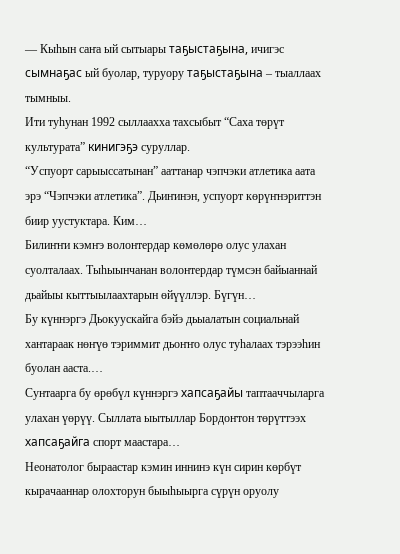— Кыһын саҥа ый сытыары таҕыстаҕына, ичигэс сымнаҕас ый буолар, туруору таҕыстаҕына – тыаллаах тымныы.
Ити туһунан 1992 сыллаахха тахсыбыт “Саха төрүт культурата” кинигэҕэ суруллар.
“Успуорт сарыыссатынан” ааттанар чэпчэки атлетика аата эрэ “Чэпчэки атлетика”. Дьиҥинэн, успуорт көрүҥнэриттэн биир уустуктара. Ким…
Билиҥҥи кэмҥэ волонтердар көмөлөрө олус улахан суолталаах. Тыһыынчанан волонтердар түмсэн байыаннай дьайыы кыттыылаахтарын өйүүллэр. Бүгүн…
Бу күннэргэ Дьокуускайга бэйэ дьыалатын социальнай хантараак нөҥүө тэриммит дьоҥҥо олус туһалаах тэрээһин буолан ааста.…
Сунтаарга бу өрөбүл күннэргэ хапсаҕайы таптааччыларга улахан үөрүү. Сыллата ыытыллар Бордоҥтон төрүттээх хапсаҕайга спорт маастара…
Неонатолог быраастар кэмин иннинэ күн сирин көрбүт кырачааннар олохторун быыһыырга сүрүн оруолу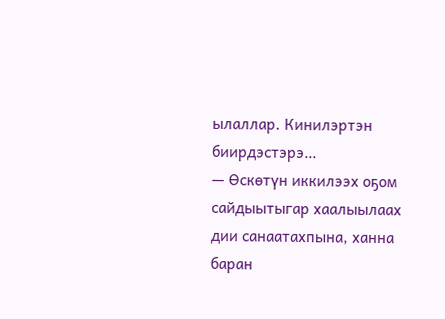ылаллар. Кинилэртэн биирдэстэрэ…
— Өскөтүн иккилээх оҕом сайдыытыгар хаалыылаах дии санаатахпына, ханна баран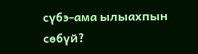сүбэ-ама ылыахпын сөбүй?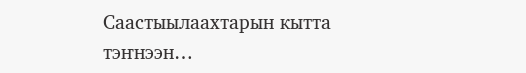Саастыылаахтарын кытта тэҥнээн…